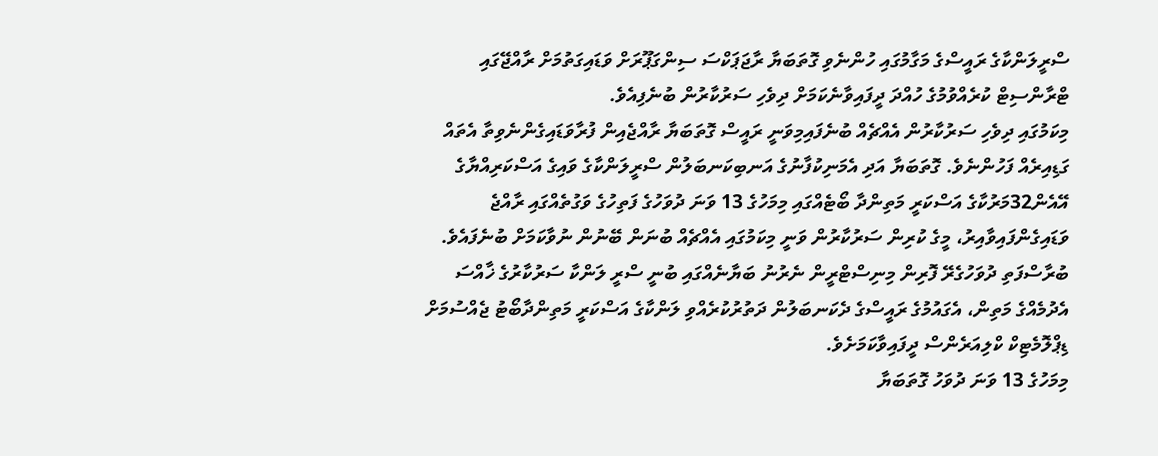ސްރީލަންކާގެ ރައީސްގެ މަގާމުގައި ހުންނެވި ގޮތަބަޔާ ރާޖަޕަކްސަ ސިންގަޕޫރަށް ވަޑައިގަތުމަށް ރާއްޖޭގައި ޓްރާންސިޓް ކުރެއްވުމުގެ ހުއްދަ ދީފައިވާނެކަމަށް ދިވެހި ސަރުކާރުން ބުނެފިއެވެ.
މިކަމުގައި ދިވެހި ސަރުކާރުން އެއްޗެއް ބުނެފައިމިވަނީ ރައީސް ގޮތަބަޔާ ރާއްޖެއިން ފުރާވަޑައިގެންނެވިތާ އެތައް ގަޑިއިރެއް ފަހުންނެވެ. ގޮތަބަޔާ އަދި އެމަނިކުފާނުގެ އަނބިކަނބަލުން ސްރީލަންކާގެ ވައިގެ އަސްކަރިއްޔާގެ އޭއެން32މަރުކާގެ އަސްކަރީ މަތިންދާ ބޯޓެއްގައި މިމަހުގެ 13 ވަނަ ދުވަހުގެ ފަތިހުގެ ވަގުތެއްގައި ރާއްޖެ ވަޑައިގެންފައިވާއިރު، މީގެ ކުރިން ސަރުކާރުން ވަނީ މިކަމުގައި އެއްޗެއް ބުނަން ބޭނުން ނުވާކަމަށް ބުނެފައެވެ.
ބުރާސްފަތި ދުވަހުގެރޭ ފޮރިން މިނިސްޓްރީން ނެރުނު ބަޔާނެއްގައި ބުނީ ސްރީ ލަންކާ ސަރުކާރުގެ ޚާއްސަ އެދުމެއްގެ މަތިން، އެގައުމުގެ ރައީސްގެ ދެކަނބަލުން ދަތުރުކުރެއްވި ލަންކާގެ އަސްކަރީ މަތިންދާބޯޓު ޖެއްސުމަށް ޑިޕްލޮމެޓިކް ކްލިއަރެންސް ދީފައިވާކަމަށެވެ.
މިމަހުގެ 13 ވަނަ ދުވަހު ގޮތަބަޔާ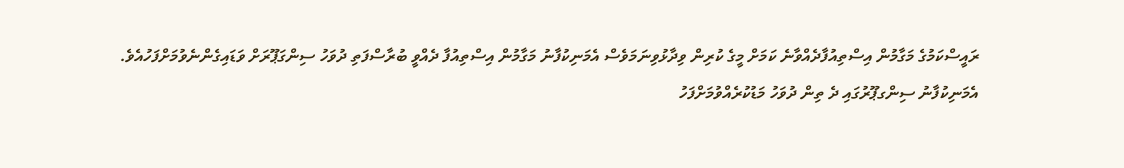ރައީސްކަމުގެ މަގާމުން އިސްތިއުފާދެއްވާނެ ކަމަށް މީގެ ކުރިން ވިދާޅުވިނަމަވެސް އެމަނިކުފާނު މަގާމުން އިސްތިއުފާ ދެއްވީ ބުރާސްފަތި ދުވަހު ސިންގަޕޫރަށް ވަޑައިގެންނެވުމަށްފަހުއެވެ.
އެމަނިކުފާނު ސިންގޕޫރުގައި ދެ ތިން ދުވަހު މަޑުކުރެއްވުމަށްފަހު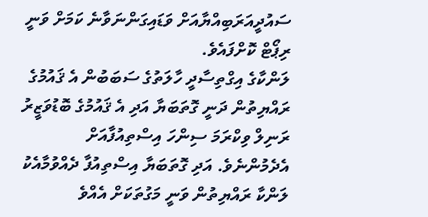ސައުދީއަރަބިއްޔާއަށް ވަޑައިގަންނަވާނެ ކަމަށް ވަނީ ރިޕޯޓް ކޮށްފައެވެ.
ލަންކާގެ އިގްތިސާދީ ހާލަތުގެ ސަބަބުން އެ ޤައުމުގެ ރައްޔިތުން ދަނީ ގޮތަބަޔާ އަދި އެ ޤައުމުގެ ބޮޑުވަޒީރު ރަނިލް ވިކްރަމަ ސިންހަ އިސްތިއުފާއަށް އެދެމުންނެވެ. އަދި ގޮތަބަޔާ އިސްތިއުފާ ދެއްވުމާއެކު ލަންކާ ރައްޔިތުން ވަނީ މަގުތަކަށް އެއްވެ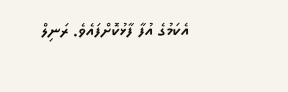އެކަމުގެ އުފާ ފާޅުކޮށްފައެވެ. ރަނިލް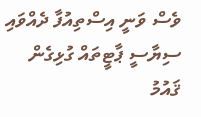ވެސް ވަނީ އިސްތިއުފާ ދެއްވައި ސިޔާސީ ޕާޓީތައް ގުޅިގެން ޤައުމު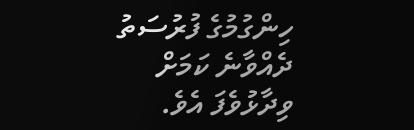ހިންގުމުގެ ފުރުސަތު ދެއްވާނެ ކަމަށް ވިދާޅުވެފަ އެވެ.